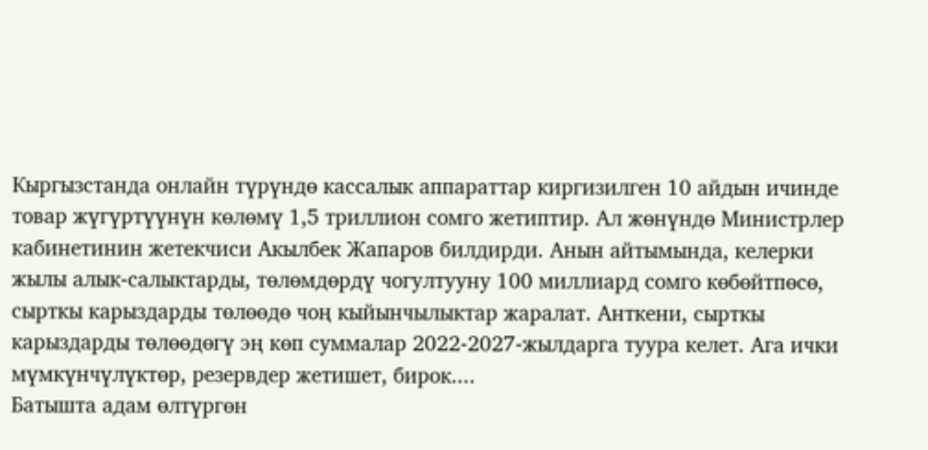Кыргызстанда онлайн түрүндө кассалык аппараттар киргизилген 10 айдын ичинде товар жүгүртүүнүн көлөмү 1,5 триллион сомго жетиптир. Ал жөнүндө Министрлер кабинетинин жетекчиси Акылбек Жапаров билдирди. Анын айтымында, келерки жылы алык-салыктарды, төлөмдөрдү чогултууну 100 миллиард сомго көбөйтпөсө, сырткы карыздарды төлөөдө чоң кыйынчылыктар жаралат. Анткени, сырткы карыздарды төлөөдөгү эң көп суммалар 2022-2027-жылдарга туура келет. Ага ички мүмкүнчүлүктөр, резервдер жетишет, бирок....
Батышта адам өлтүргөн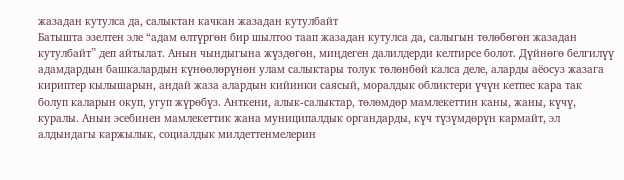жазадан кутулса да, салыктан качкан жазадан кутулбайт
Батышта эзелтен эле “адам өлтүргөн бир шылтоо таап жазадан кутулса да, салыгын төлөбөгөн жазадан кутулбайт” деп айтылат. Анын чындыгына жүздөгөн, миңдеген далилдерди келтирсе болот. Дүйнөгө белгилүү адамдардын башкалардын күнөөлөрүнөн улам салыктары толук төлөнбөй калса деле, аларды аёосуз жазага кириптер кылышарын, андай жаза алардын кийинки саясый, моралдык обликтери үчүн кетпес кара так болуп каларын окуп, угуп жүрөбүз. Анткени, алык-салыктар, төлөмдөр мамлекеттин каны, жаны, күчү, куралы. Анын эсебинен мамлекеттик жана муниципалдык органдарды, күч түзүмдөрүн кармайт, эл алдындагы каржылык, социалдык милдеттенмелерин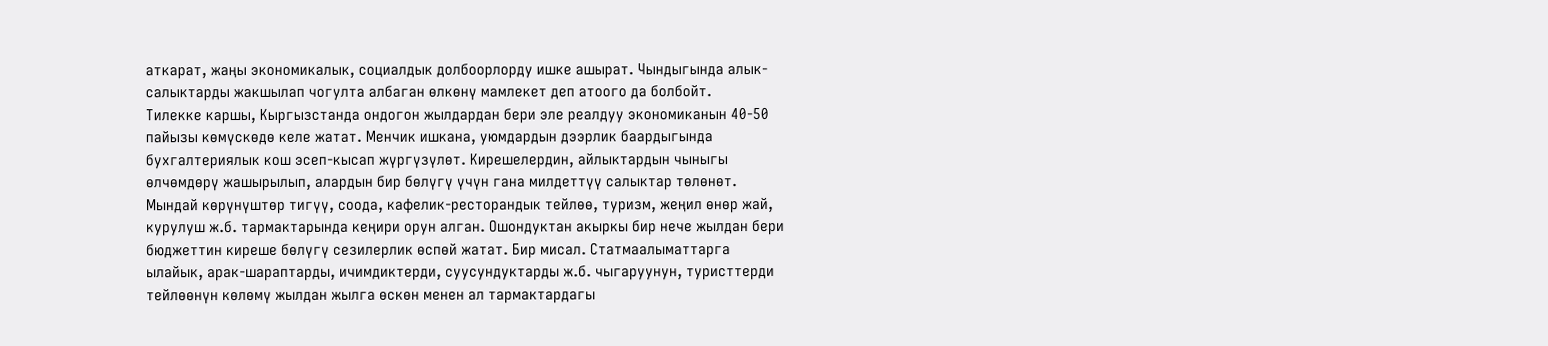аткарат, жаңы экономикалык, социалдык долбоорлорду ишке ашырат. Чындыгында алык-салыктарды жакшылап чогулта албаган өлкөнү мамлекет деп атоого да болбойт.
Тилекке каршы, Кыргызстанда ондогон жылдардан бери эле реалдуу экономиканын 40-50 пайызы көмүскөдө келе жатат. Менчик ишкана, уюмдардын дээрлик баардыгында бухгалтериялык кош эсеп-кысап жүргүзүлөт. Кирешелердин, айлыктардын чыныгы өлчөмдөрү жашырылып, алардын бир бөлүгү үчүн гана милдеттүү салыктар төлөнөт. Мындай көрүнүштөр тигүү, соода, кафелик-ресторандык тейлөө, туризм, жеңил өнөр жай, курулуш ж.б. тармактарында кеңири орун алган. Ошондуктан акыркы бир нече жылдан бери бюджеттин киреше бөлүгү сезилерлик өспөй жатат. Бир мисал. Статмаалыматтарга ылайык, арак-шараптарды, ичимдиктерди, суусундуктарды ж.б. чыгаруунун, туристтерди тейлөөнүн көлөмү жылдан жылга өскөн менен ал тармактардагы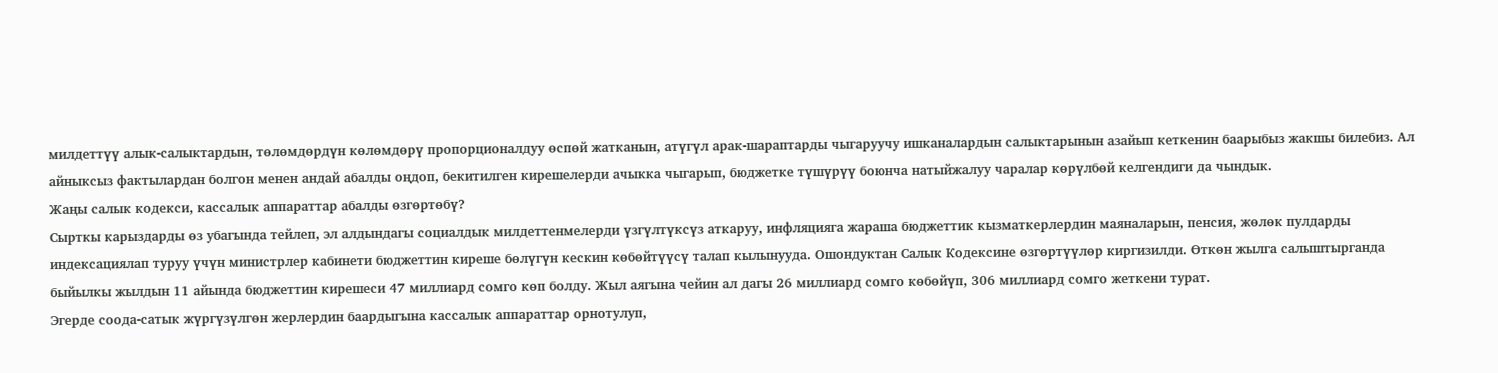милдеттүү алык-салыктардын, төлөмдөрдүн көлөмдөрү пропорционалдуу өспөй жатканын, атүгүл арак-шараптарды чыгаруучу ишканалардын салыктарынын азайып кеткенин баарыбыз жакшы билебиз. Ал айныксыз фактылардан болгон менен андай абалды оңдоп, бекитилген кирешелерди ачыкка чыгарып, бюджетке түшүрүү боюнча натыйжалуу чаралар көрүлбөй келгендиги да чындык.
Жаңы салык кодекси, кассалык аппараттар абалды өзгөртөбү?
Сырткы карыздарды өз убагында тейлеп, эл алдындагы социалдык милдеттенмелерди үзгүлтүксүз аткаруу, инфляцияга жараша бюджеттик кызматкерлердин маяналарын, пенсия, жөлөк пулдарды индексациялап туруу үчүн министрлер кабинети бюджеттин киреше бөлүгүн кескин көбөйтүүсү талап кылынууда. Ошондуктан Салык Кодексине өзгөртүүлөр киргизилди. Өткөн жылга салыштырганда быйылкы жылдын 11 айында бюджеттин кирешеси 47 миллиард сомго көп болду. Жыл аягына чейин ал дагы 26 миллиард сомго көбөйүп, 306 миллиард сомго жеткени турат.
Эгерде соода-сатык жүргүзүлгөн жерлердин баардыгына кассалык аппараттар орнотулуп,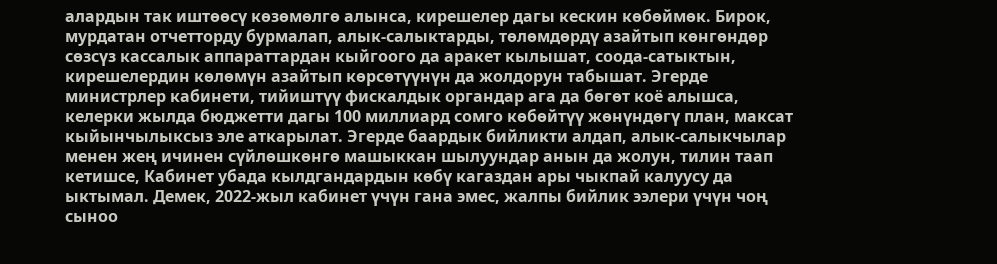алардын так иштөөсү көзөмөлгө алынса, кирешелер дагы кескин көбөймөк. Бирок, мурдатан отчетторду бурмалап, алык-салыктарды, төлөмдөрдү азайтып көнгөндөр сөзсүз кассалык аппараттардан кыйгоого да аракет кылышат, соода-сатыктын, кирешелердин көлөмүн азайтып көрсөтүүнүн да жолдорун табышат. Эгерде министрлер кабинети, тийиштүү фискалдык органдар ага да бөгөт коё алышса, келерки жылда бюджетти дагы 100 миллиард сомго көбөйтүү жөнүндөгү план, максат кыйынчылыксыз эле аткарылат. Эгерде баардык бийликти алдап, алык-салыкчылар менен жең ичинен сүйлөшкөнгө машыккан шылуундар анын да жолун, тилин таап кетишсе, Кабинет убада кылдгандардын көбү кагаздан ары чыкпай калуусу да ыктымал. Демек, 2022-жыл кабинет үчүн гана эмес, жалпы бийлик ээлери үчүн чоң сыноо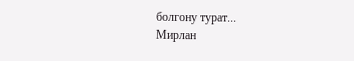болгону турат...
Мирлан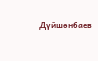Дүйшөнбаев